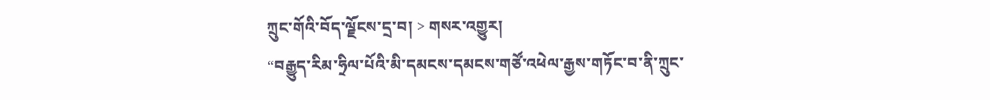ཀྲུང་གོའི་བོད་ལྗོངས་དྲ་བ། > གསར་འགྱུར།
“བརྒྱུད་རིམ་ཧྲིལ་པོའི་མི་དམངས་དམངས་གཙོ་འཕེལ་རྒྱས་གཏོང་བ་ནི་ཀྲུང་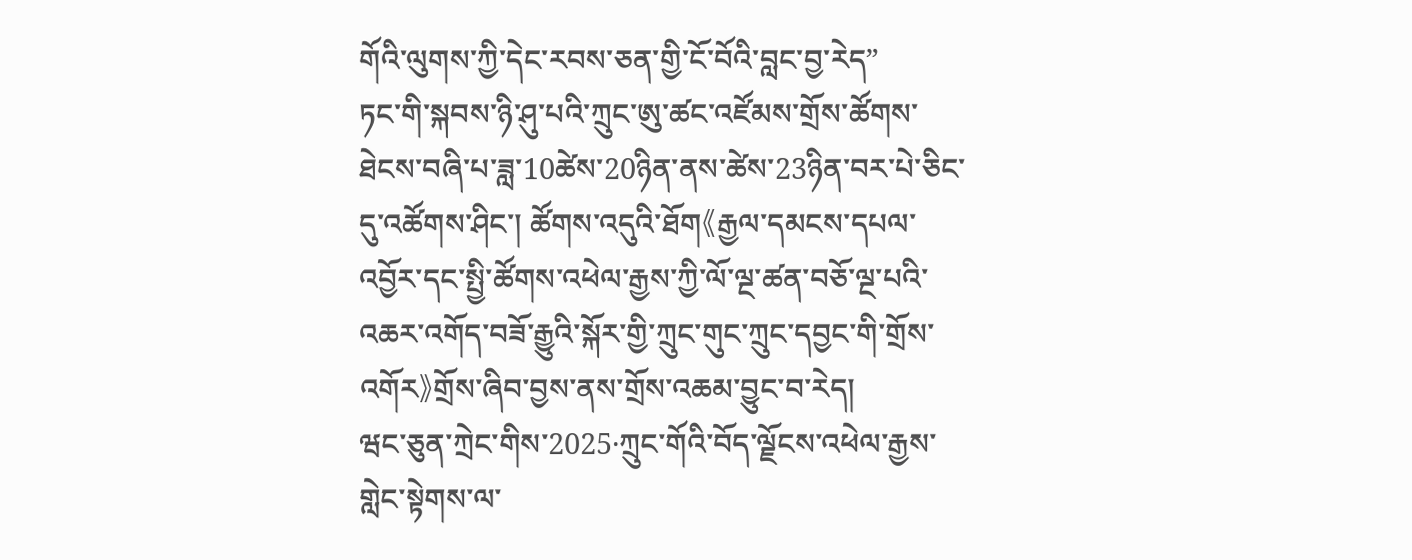གོའི་ལུགས་ཀྱི་དེང་རབས་ཅན་གྱི་ངོ་བོའི་བླང་བྱ་རེད”
ཏང་གི་སྐབས་ཉི་ཤུ་པའི་ཀྲུང་ཨུ་ཚང་འཛོམས་གྲོས་ཚོགས་ཐེངས་བཞི་པ་ཟླ་10ཚེས་20ཉིན་ནས་ཚེས་23ཉིན་བར་པེ་ཅིང་དུ་འཚོགས་ཤིང་། ཚོགས་འདུའི་ཐོག《རྒྱལ་དམངས་དཔལ་འབྱོར་དང་སྤྱི་ཚོགས་འཕེལ་རྒྱས་ཀྱི་ལོ་ལྔ་ཚན་བཅོ་ལྔ་པའི་འཆར་འགོད་བཟོ་རྒྱུའི་སྐོར་གྱི་ཀྲུང་གུང་ཀྲུང་དབྱང་གི་གྲོས་འགོར》གྲོས་ཞིབ་བྱས་ནས་གྲོས་འཆམ་བྱུང་བ་རེད།
ཝང་ཅུན་ཀྲེང་གིས་2025·ཀྲུང་གོའི་བོད་ལྗོངས་འཕེལ་རྒྱས་གླེང་སྟེགས་ལ་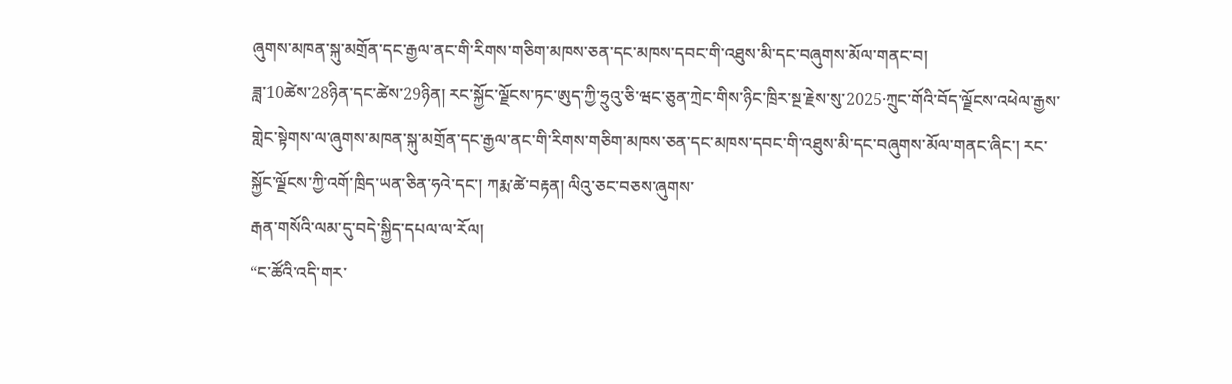ཞུགས་མཁན་སྐུ་མགྲོན་དང་རྒྱལ་ནང་གི་རིགས་གཅིག་མཁས་ཅན་དང་མཁས་དབང་གི་འཐུས་མི་དང་བཞུགས་མོལ་གནང་བ།
ཟླ་10ཚེས་28ཉིན་དང་ཚེས་29ཉིན། རང་སྐྱོང་ལྗོངས་ཏང་ཨུད་ཀྱི་ཧྲུའུ་ཅི་ཝང་ཅུན་ཀྲེང་གིས་ཉིང་ཁྲིར་སྔ་རྗེས་སུ་2025·ཀྲུང་གོའི་བོད་ལྗོངས་འཕེལ་རྒྱས་གླེང་སྟེགས་ལ་ཞུགས་མཁན་སྐུ་མགྲོན་དང་རྒྱལ་ནང་གི་རིགས་གཅིག་མཁས་ཅན་དང་མཁས་དབང་གི་འཐུས་མི་དང་བཞུགས་མོལ་གནང་ཞིང་། རང་སྐྱོང་ལྗོངས་ཀྱི་འགོ་ཁྲིད་ཡན་ཅིན་ཧའེ་དང་། ཀརྨ་ཚེ་བརྟན། ལིའུ་ཅང་བཅས་ཞུགས་
རྒན་གསོའི་ལམ་དུ་བདེ་སྐྱིད་དཔལ་ལ་རོལ།
“ང་ཚོའི་འདི་གར་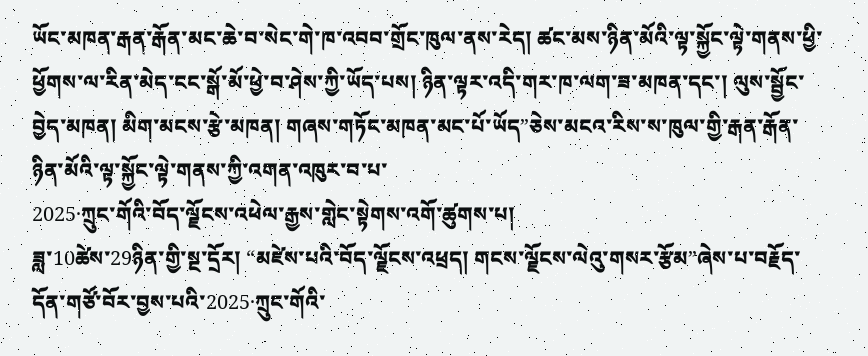ཡོང་མཁན་རྒན་རྒོན་མང་ཆེ་བ་སེང་གེ་ཁ་འབབ་གྲོང་ཁུལ་ནས་རེད། ཚང་མས་ཉིན་མོའི་ལྟ་སྐྱོང་ལྟེ་གནས་ཕྱི་ཕྱོགས་ལ་རིན་མེད་ངང་སྒོ་མོ་ཕྱེ་བ་ཤེས་ཀྱི་ཡོད་པས། ཉིན་ལྟར་འདི་གར་ཁ་ལག་ཟ་མཁན་དང་། ལུས་སྦྱོང་བྱེད་མཁན། མིག་མངས་རྩེ་མཁན། གཞས་གཏོང་མཁན་མང་པོ་ཡོད”ཅེས་མངའ་རིས་ས་ཁུལ་གྱི་རྒན་རྒོན་ཉིན་མོའི་ལྟ་སྐྱོང་ལྟེ་གནས་ཀྱི་འགན་འཁུར་བ་པ་
2025·ཀྲུང་གོའི་བོད་ལྗོངས་འཕེལ་རྒྱས་གླེང་སྟེགས་འགོ་ཚུགས་པ།
ཟླ་10ཚེས་29ཉིན་གྱི་སྔ་དྲོར། “མཛེས་པའི་བོད་ལྗོངས་འཕྲད། གངས་ལྗོངས་ལེའུ་གསར་རྩོམ”ཞེས་པ་བརྗོད་དོན་གཙོ་བོར་བྱས་པའི་2025·ཀྲུང་གོའི་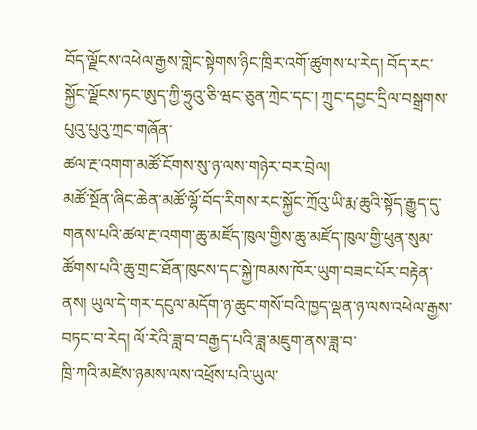བོད་ལྗོངས་འཕེལ་རྒྱས་གླེང་སྟེགས་ཉིང་ཁྲིར་འགོ་ཚུགས་པ་རེད། བོད་རང་སྐྱོང་ལྗོངས་ཏང་ཨུད་ཀྱི་ཧྲུའུ་ཅི་ཝང་ཅུན་ཀྲེང་དང་། ཀྲུང་དབྱང་དྲིལ་བསྒྲགས་པུའུ་པུའུ་ཀྲང་གཞོན་
ཚལ་རྔ་འགག་མཚོ་ངོགས་སུ་ཉ་ལས་གཉེར་བར་བྲེལ།
མཚོ་སྔོན་ཞིང་ཆེན་མཚོ་ལྷོ་བོད་རིགས་རང་སྐྱོང་ཀྲོའུ་ཡི་རྨ་ཆུའི་སྟོད་རྒྱུད་དུ་གནས་པའི་ཚལ་རྔ་འགག་ཆུ་མཛོད་ཁུལ་གྱིས་ཆུ་མཛོད་ཁུལ་གྱི་ཕུན་སུམ་ཚོགས་པའི་ཆུ་གྲང་ཐོན་ཁུངས་དང་སྐྱེ་ཁམས་ཁོར་ཡུག་བཟང་པོར་བརྟེན་ནས། ཡུལ་དེ་གར་དངུལ་མདོག་ཉ་ཆུང་གསོ་བའི་ཁྱད་ལྡན་ཉ་ལས་འཕེལ་རྒྱས་བཏང་བ་རེད། ལོ་རེའི་ཟླ་བ་བརྒྱད་པའི་ཟླ་མཇུག་ནས་ཟླ་བ་
ཁྲི་ཀའི་མཛེས་ཉམས་ལས་འཕྲོས་པའི་ཡུལ་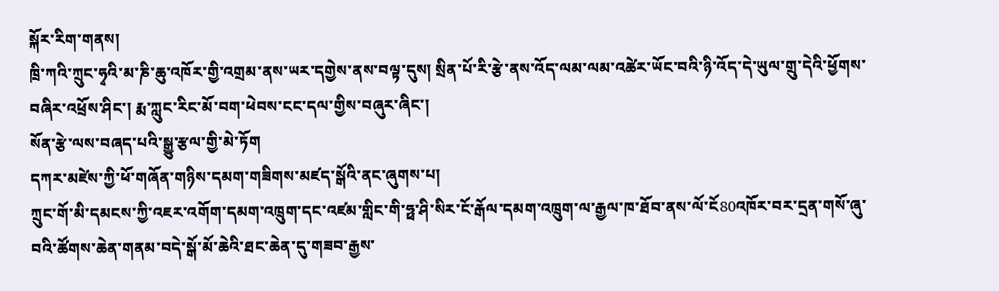སྐོར་རིག་གནས།
ཁྲི་ཀའི་ཀྲུང་ཧྭའི་མ་ཎི་ཆུ་འཁོར་གྱི་འགྲམ་ནས་ཡར་དགྱེས་ནས་བལྟ་དུས། སྲིན་པོ་རི་རྩེ་ནས་འོད་ལམ་ལམ་འཚེར་ཡོང་བའི་ཉི་འོད་དེ་ཡུལ་གྲུ་དེའི་ཕྱོགས་བཞིར་འཕྲོས་ཤིང་། རྨ་ཀླུང་རིང་མོ་བག་ཕེབས་ངང་དལ་གྱིས་བཞུར་ཞིང་།
སོན་རྩེ་ལས་བཞད་པའི་སྒྱུ་རྩལ་གྱི་མེ་ཏོག
དཀར་མཛེས་ཀྱི་ཕོ་གཞོན་གཉིས་དམག་གཟིགས་མཛད་སྒོའི་ནང་ཞུགས་པ།
ཀྲུང་གོ་མི་དམངས་ཀྱི་འཇར་འགོག་དམག་འཁྲུག་དང་འཛམ་གླིང་གི་ཧྥ་ཤི་སིར་ངོ་རྒོལ་དམག་འཁྲུག་ལ་རྒྱལ་ཁ་ཐོབ་ནས་ལོ་ངོ80འཁོར་བར་དྲན་གསོ་ཞུ་བའི་ཚོགས་ཆེན་གནམ་བདེ་སྒོ་མོ་ཆེའི་ཐང་ཆེན་དུ་གཟབ་རྒྱས་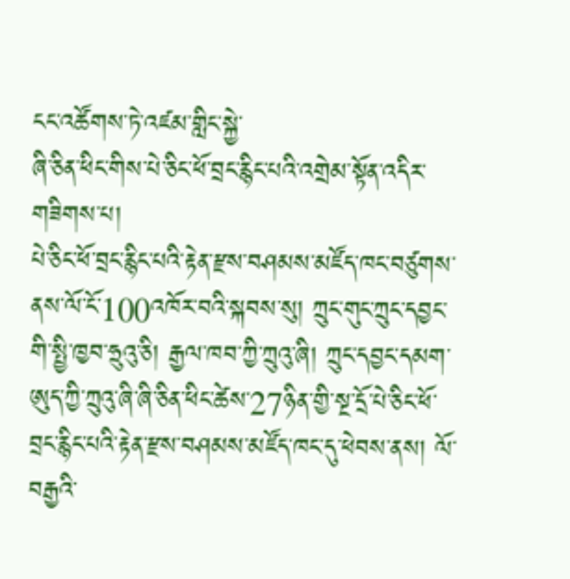ངང་འཚོགས་ཏེ་འཛམ་གླིང་སྐྱེ་
ཞི་ཅིན་ཕིང་གིས་པེ་ཅིང་ཕོ་བྲང་རྙིང་པའི་འགྲེམ་སྟོན་འདིར་གཟིགས་པ།
པེ་ཅིང་ཕོ་བྲང་རྙིང་པའི་རྟེན་རྫས་བཤམས་མཛོད་ཁང་བཙུགས་ནས་ལོ་ངོ་100འཁོར་བའི་སྐབས་སུ། ཀྲུང་གུང་ཀྲུང་དབྱང་གི་སྤྱི་ཁྱབ་ཧྲུའུ་ཅི། རྒྱལ་ཁབ་ཀྱི་ཀྲུའུ་ཞི། ཀྲུང་དབྱང་དམག་ཨུད་ཀྱི་ཀྲུའུ་ཞི་ཞི་ཅིན་ཕིང་ཚེས་27ཉིན་གྱི་སྔ་དྲོ་པེ་ཅིང་ཕོ་བྲང་རྙིང་པའི་རྟེན་རྫས་བཤམས་མཛོད་ཁང་དུ་ཕེབས་ནས། ལོ་བརྒྱའི་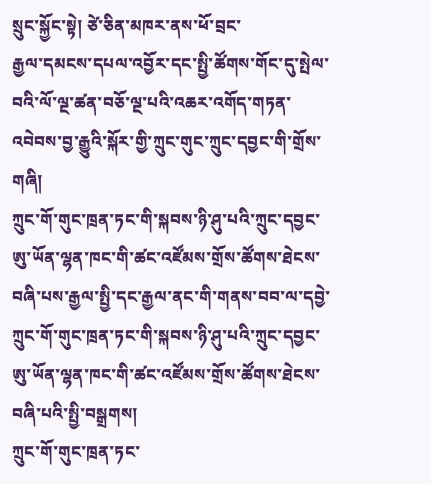སྲུང་སྐྱོང་སྟེ། ཙེ་ཅིན་མཁར་ནས་ཕོ་བྲང་
རྒྱལ་དམངས་དཔལ་འབྱོར་དང་སྤྱི་ཚོགས་གོང་དུ་སྤེལ་བའི་ལོ་ལྔ་ཚན་བཅོ་ལྔ་པའི་འཆར་འགོད་གཏན་འབེབས་བྱ་རྒྱུའི་སྐོར་གྱི་ཀྲུང་གུང་ཀྲུང་དབྱང་གི་གྲོས་གཞི།
ཀྲུང་གོ་གུང་ཁྲན་ཏང་གི་སྐབས་ཉི་ཤུ་པའི་ཀྲུང་དབྱང་ཨུ་ཡོན་ལྷན་ཁང་གི་ཚང་འཛོམས་གྲོས་ཚོགས་ཐེངས་བཞི་པས་རྒྱལ་སྤྱི་དང་རྒྱལ་ནང་གི་གནས་བབ་ལ་དབྱེ་
ཀྲུང་གོ་གུང་ཁྲན་ཏང་གི་སྐབས་ཉི་ཤུ་པའི་ཀྲུང་དབྱང་ཨུ་ཡོན་ལྷན་ཁང་གི་ཚང་འཛོམས་གྲོས་ཚོགས་ཐེངས་བཞི་པའི་སྤྱི་བསྒྲགས།
ཀྲུང་གོ་གུང་ཁྲན་ཏང་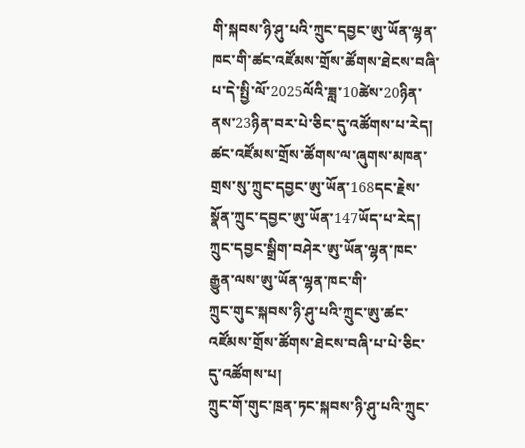གི་སྐབས་ཉི་ཤུ་པའི་ཀྲུང་དབྱང་ཨུ་ཡོན་ལྷན་ཁང་གི་ཚང་འཛོམས་གྲོས་ཚོགས་ཐེངས་བཞི་པ་དེ་སྤྱི་ལོ་2025ལོའི་ཟླ་10ཚེས་20ཉིན་ནས་23ཉིན་བར་པེ་ཅིང་དུ་འཚོགས་པ་རེད། ཚང་འཛོམས་གྲོས་ཚོགས་ལ་ཞུགས་མཁན་གྲས་སུ་ཀྲུང་དབྱང་ཨུ་ཡོན་168དང་རྗེས་སྣོན་ཀྲུང་དབྱང་ཨུ་ཡོན་147ཡོད་པ་རེད། ཀྲུང་དབྱང་སྒྲིག་བཤེར་ཨུ་ཡོན་ལྷན་ཁང་རྒྱུན་ལས་ཨུ་ཡོན་ལྷན་ཁང་གི་
ཀྲུང་གུང་སྐབས་ཉི་ཤུ་པའི་ཀྲུང་ཨུ་ཚང་འཛོམས་གྲོས་ཚོགས་ཐེངས་བཞི་པ་པེ་ཅིང་དུ་འཚོགས་པ།
ཀྲུང་གོ་གུང་ཁྲན་ཏང་སྐབས་ཉི་ཤུ་པའི་ཀྲུང་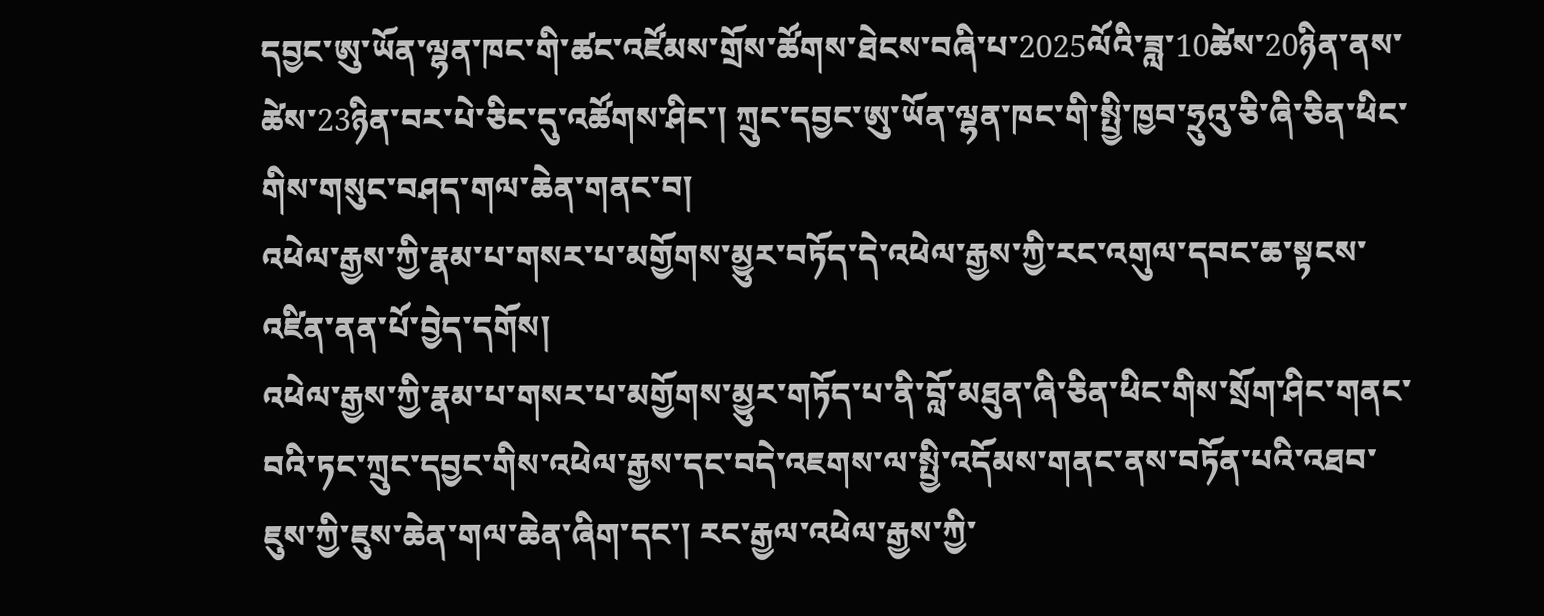དབྱང་ཨུ་ཡོན་ལྷན་ཁང་གི་ཚང་འཛོམས་གྲོས་ཚོགས་ཐེངས་བཞི་པ་2025ལོའི་ཟླ་10ཚེས་20ཉིན་ནས་ཚེས་23ཉིན་བར་པེ་ཅིང་དུ་འཚོགས་ཤིང་། ཀྲུང་དབྱང་ཨུ་ཡོན་ལྷན་ཁང་གི་སྤྱི་ཁྱབ་ཧྲུའུ་ཅི་ཞི་ཅིན་ཕིང་གིས་གསུང་བཤད་གལ་ཆེན་གནང་བ།
འཕེལ་རྒྱས་ཀྱི་རྣམ་པ་གསར་པ་མགྱོགས་མྱུར་བཏོད་དེ་འཕེལ་རྒྱས་ཀྱི་རང་འགུལ་དབང་ཆ་སྟངས་འཛིན་ནན་པོ་བྱེད་དགོས།
འཕེལ་རྒྱས་ཀྱི་རྣམ་པ་གསར་པ་མགྱོགས་མྱུར་གཏོད་པ་ནི་བློ་མཐུན་ཞི་ཅིན་ཕིང་གིས་སྲོག་ཤིང་གནང་བའི་ཏང་ཀྲུང་དབྱང་གིས་འཕེལ་རྒྱས་དང་བདེ་འཇགས་ལ་སྤྱི་འདོམས་གནང་ནས་བཏོན་པའི་འཐབ་ཇུས་ཀྱི་ཇུས་ཆེན་གལ་ཆེན་ཞིག་དང་། རང་རྒྱལ་འཕེལ་རྒྱས་ཀྱི་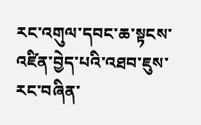རང་འགུལ་དབང་ཆ་སྟངས་འཛིན་བྱེད་པའི་འཐབ་ཇུས་རང་བཞིན་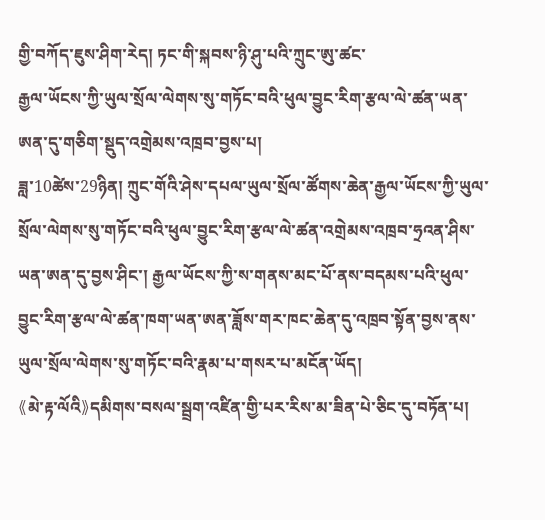གྱི་བཀོད་ཇུས་ཤིག་རེད། ཏང་གི་སྐབས་ཉི་ཤུ་པའི་ཀྲུང་ཨུ་ཚང་
རྒྱལ་ཡོངས་ཀྱི་ཡུལ་སྲོལ་ལེགས་སུ་གཏོང་བའི་ཕུལ་བྱུང་རིག་རྩལ་ལེ་ཚན་ཡན་ཨན་དུ་གཅིག་སྡུད་འགྲེམས་འཁྲབ་བྱས་པ།
ཟླ་10ཚེས་29ཉིན། ཀྲུང་གོའི་ཤེས་དཔལ་ཡུལ་སྲོལ་ཚོགས་ཆེན་རྒྱལ་ཡོངས་ཀྱི་ཡུལ་སྲོལ་ལེགས་སུ་གཏོང་བའི་ཕུལ་བྱུང་རིག་རྩལ་ལེ་ཚན་འགྲེམས་འཁྲབ་ཧྲའན་ཤིས་ཡན་ཨན་དུ་བྱས་ཤིང་། རྒྱལ་ཡོངས་ཀྱི་ས་གནས་མང་པོ་ནས་བདམས་པའི་ཕུལ་བྱུང་རིག་རྩལ་ལེ་ཚན་ཁག་ཡན་ཨན་ཟློས་གར་ཁང་ཆེན་དུ་འཁྲབ་སྟོན་བྱས་ནས་ཡུལ་སྲོལ་ལེགས་སུ་གཏོང་བའི་རྣམ་པ་གསར་པ་མངོན་ཡོད།
《མེ་རྟ་ལོའི》དམིགས་བསལ་སྦྲག་འཛིན་གྱི་པར་རིས་མ་ཟིན་པེ་ཅིང་དུ་བཏོན་པ།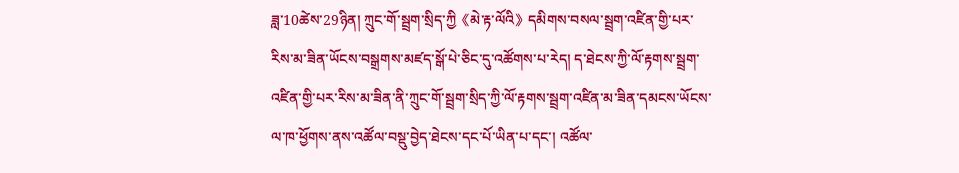ཟླ་10ཚེས་29ཉིན། ཀྲུང་གོ་སྦྲག་སྲིད་ཀྱི《མེ་རྟ་ལོའི》དམིགས་བསལ་སྦྲག་འཛིན་གྱི་པར་རིས་མ་ཟིན་ཡོངས་བསྒྲགས་མཛད་སྒོ་པེ་ཅིང་དུ་འཚོགས་པ་རེད། ད་ཐེངས་ཀྱི་ལོ་རྟགས་སྦྲག་འཛིན་གྱི་པར་རིས་མ་ཟིན་ནི་ཀྲུང་གོ་སྦྲག་སྲིད་ཀྱི་ལོ་རྟགས་སྦྲག་འཛིན་མ་ཟིན་དམངས་ཡོངས་ལ་ཁ་ཕྱོགས་ནས་འཚོལ་བསྡུ་བྱེད་ཐེངས་དང་པོ་ཡིན་པ་དང་། འཚོལ་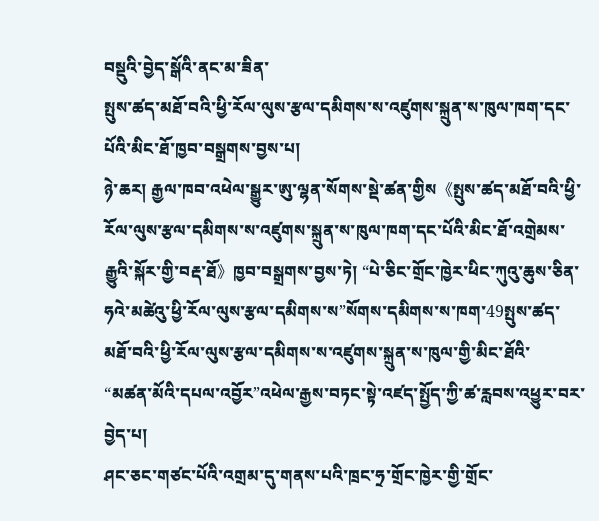བསྡུའི་བྱེད་སྒོའི་ནང་མ་ཟིན་
སྤུས་ཚད་མཐོ་བའི་ཕྱི་རོལ་ལུས་རྩལ་དམིགས་ས་འཛུགས་སྐྲུན་ས་ཁུལ་ཁག་དང་པོའི་མིང་ཐོ་ཁྱབ་བསྒྲགས་བྱས་པ།
ཉེ་ཆར། རྒྱལ་ཁབ་འཕེལ་སྒྱུར་ཨུ་ལྷན་སོགས་སྡེ་ཚན་གྱིས《སྤུས་ཚད་མཐོ་བའི་ཕྱི་རོལ་ལུས་རྩལ་དམིགས་ས་འཛུགས་སྐྲུན་ས་ཁུལ་ཁག་དང་པོའི་མིང་ཐོ་འགྲེམས་རྒྱུའི་སྐོར་གྱི་བརྡ་ཐོ》ཁྱབ་བསྒྲགས་བྱས་ཏེ། “པེ་ཅིང་གྲོང་ཁྱེར་ཕིང་ཀུའུ་ཆུས་ཅིན་ཧའེ་མཚེའུ་ཕྱི་རོལ་ལུས་རྩལ་དམིགས་ས”སོགས་དམིགས་ས་ཁག་49སྤུས་ཚད་མཐོ་བའི་ཕྱི་རོལ་ལུས་རྩལ་དམིགས་ས་འཛུགས་སྐྲུན་ས་ཁུལ་གྱི་མིང་ཐོའི་
“མཚན་མོའི་དཔལ་འབྱོར”འཕེལ་རྒྱས་བཏང་སྟེ་འཛད་སྤྱོད་ཀྱི་ཚ་རླབས་འཕྱུར་བར་བྱེད་པ།
ཤང་ཅང་གཙང་པོའི་འགྲམ་དུ་གནས་པའི་ཁྲང་ཧྲ་གྲོང་ཁྱེར་གྱི་གྲོང་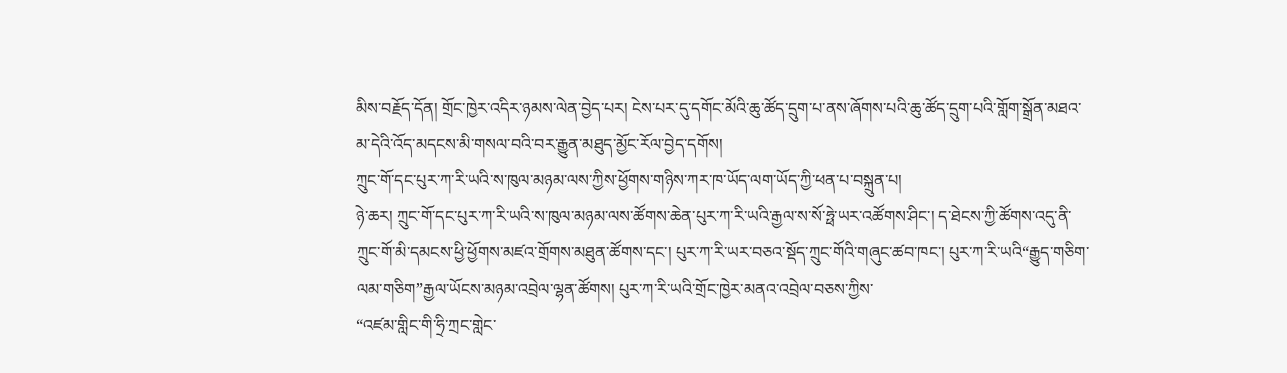མིས་བརྗོད་དོན། གྲོང་ཁྱེར་འདིར་ཉམས་ལེན་བྱེད་པར། ངེས་པར་དུ་དགོང་མོའི་ཆུ་ཚོད་དྲུག་པ་ནས་ཞོགས་པའི་ཆུ་ཚོད་དྲུག་པའི་གློག་སྒྲོན་མཐའ་མ་དེའི་འོད་མདངས་མི་གསལ་བའི་བར་རྒྱུན་མཐུད་མྱོང་རོལ་བྱེད་དགོས།
ཀྲུང་གོ་དང་པུར་ཀ་རི་ཡའི་ས་ཁུལ་མཉམ་ལས་ཀྱིས་ཕྱོགས་གཉིས་ཀར་ཁ་ཡོད་ལག་ཡོད་ཀྱི་ཕན་པ་བསྐྲུན་པ།
ཉེ་ཆར། ཀྲུང་གོ་དང་པུར་ཀ་རི་ཡའི་ས་ཁུལ་མཉམ་ལས་ཚོགས་ཆེན་པུར་ཀ་རི་ཡའི་རྒྱལ་ས་སོ་ཧྥེ་ཡར་འཚོགས་ཤིང་། ད་ཐེངས་ཀྱི་ཚོགས་འདུ་ནི་ཀྲུང་གོ་མི་དམངས་ཕྱི་ཕྱོགས་མཛའ་གྲོགས་མཐུན་ཚོགས་དང་། པུར་ཀ་རི་ཡར་བཅའ་སྡོད་ཀྲུང་གོའི་གཞུང་ཚབ་ཁང་། པུར་ཀ་རི་ཡའི“རྒྱུད་གཅིག་ལམ་གཅིག”རྒྱལ་ཡོངས་མཉམ་འབྲེལ་ལྷན་ཚོགས། པུར་ཀ་རི་ཡའི་གྲོང་ཁྱེར་མནའ་འབྲེལ་བཅས་ཀྱིས་
“འཛམ་གླིང་གི་ཧྲི་ཀྲང་གླེང་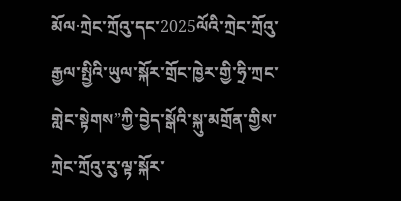མོལ·ཀྲེང་ཀྲོའུ་དང་2025ལོའི་ཀྲེང་ཀྲོའུ་རྒྱལ་སྤྱིའི་ཡུལ་སྐོར་གྲོང་ཁྱེར་གྱི་ཧྲི་ཀྲང་གླེང་སྟེགས”ཀྱི་བྱེད་སྒོའི་སྐུ་མགྲོན་གྱིས་ཀྲེང་ཀྲོའུ་རུ་ལྟ་སྐོར་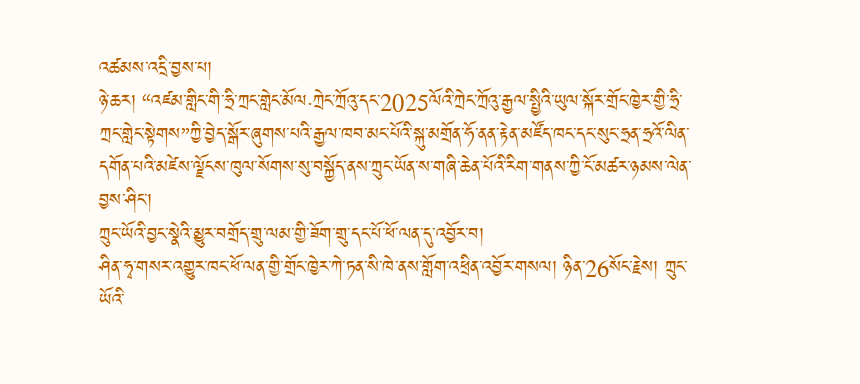འཚམས་འདྲི་བྱས་པ།
ཉེ་ཆར། “འཛམ་གླིང་གི་ཧྲི་ཀྲང་གླེང་མོལ·ཀྲེང་ཀྲོའུ་དང་2025ལོའི་ཀྲེང་ཀྲོའུ་རྒྱལ་སྤྱིའི་ཡུལ་སྐོར་གྲོང་ཁྱེར་གྱི་ཧྲི་ཀྲང་གླེང་སྟེགས”ཀྱི་བྱེད་སྒོར་ཞུགས་པའི་རྒྱལ་ཁབ་མང་པོའི་སྐུ་མགྲོན་ཧོ་ནན་རྟེན་མཛོད་ཁང་དང་སུང་ཧྲན་ཧྲའོ་ལིན་དགོན་པའི་མཛེས་ལྗོངས་ཁུལ་སོགས་སུ་བསྐྱོད་ནས་ཀྲུང་ཡོན་ས་གཞི་ཆེན་པོའི་རིག་གནས་ཀྱི་ངོ་མཚར་ཉམས་ལེན་བྱས་ཤིང་།
ཀྲུང་ཡོའི་བྱང་སྣེའི་མྱུར་བགྲོད་གྲུ་ལམ་གྱི་ཟོག་གྲུ་དང་པོ་ཕོ་ལན་དུ་འབྱོར་བ།
ཤིན་ཧྭ་གསར་འགྱུར་ཁང་ཕོ་ལན་གྱི་གྲོང་ཁྱེར་ཀེ་ཏན་སི་ཁེ་ནས་གློག་འཕྲིན་འབྱོར་གསལ། ཉིན་26སོང་རྗེས། ཀྲུང་ཡོའི་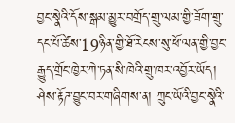བྱང་སྣེའི་དོས་སྒམ་མྱུར་བགྲོད་གྲུ་ལམ་གྱི་ཟོག་གྲུ་དང་པོ་ཚེས་19ཉིན་གྱི་ཐོ་རེངས་སུ་ཕོ་ལན་གྱི་བྱང་རྒྱུད་གྲོང་ཁྱེར་ཀེ་ཏན་སི་ཁེའི་གྲུ་ཁར་འབྱོར་ཡོད། ཤེས་རྟོཌ་བྱུང་བར་གཞིགས་ན། ཀྲུང་ཡོའི་བྱང་སྣེའི་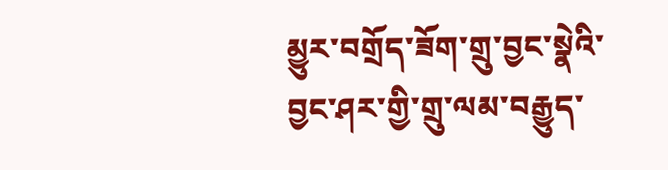མྱུར་བགྲོད་ཟོག་གྲུ་བྱང་སྣེའི་བྱང་ཤར་གྱི་གྲུ་ལམ་བརྒྱུད་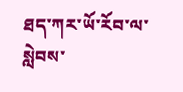ཐད་ཀར་ཡོ་རོབ་ལ་སླེབས་